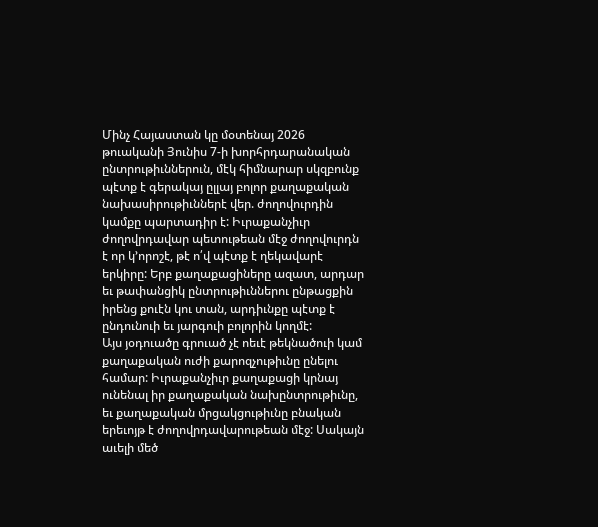Մինչ Հայաստան կը մօտենայ 2026 թուականի Յունիս 7-ի խորհրդարանական ընտրութիւններուն, մէկ հիմնարար սկզբունք պէտք է գերակայ ըլլայ բոլոր քաղաքական նախասիրութիւններէ վեր. ժողովուրդին կամքը պարտադիր է: Իւրաքանչիւր ժողովրդավար պետութեան մէջ ժողովուրդն է որ կ’որոշէ, թէ ո՛վ պէտք է ղեկավարէ երկիրը: Երբ քաղաքացիները ազատ, արդար եւ թափանցիկ ընտրութիւններու ընթացքին իրենց քուէն կու տան, արդիւնքը պէտք է ընդունուի եւ յարգուի բոլորին կողմէ:
Այս յօդուածը գրուած չէ ոեւէ թեկնածուի կամ քաղաքական ուժի քարոզչութիւնը ընելու համար: Իւրաքանչիւր քաղաքացի կրնայ ունենալ իր քաղաքական նախընտրութիւնը, եւ քաղաքական մրցակցութիւնը բնական երեւոյթ է ժողովրդավարութեան մէջ: Սակայն աւելի մեծ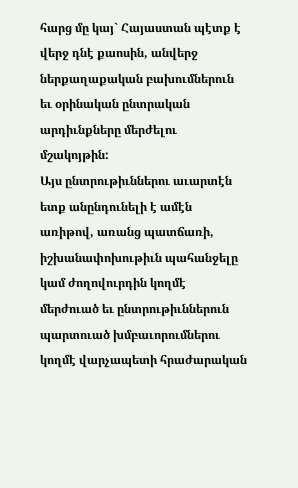հարց մը կայ` Հայաստան պէտք է վերջ դնէ քաոսին, անվերջ ներքաղաքական բախումներուն եւ օրինական ընտրական արդիւնքները մերժելու մշակոյթին:
Այս ընտրութիւններու աւարտէն ետք անընդունելի է ամէն առիթով, առանց պատճառի, իշխանափոխութիւն պահանջելը կամ ժողովուրդին կողմէ մերժուած եւ ընտրութիւններուն պարտուած խմբաւորումներու կողմէ վարչապետի հրաժարական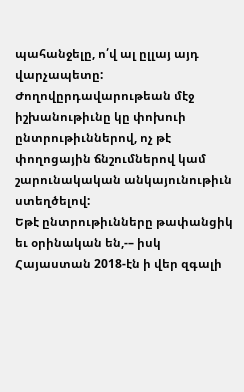պահանջելը, ո՛վ ալ ըլլայ այդ վարչապետը: Ժողովըրդավարութեան մէջ իշխանութիւնը կը փոխուի ընտրութիւններով, ոչ թէ փողոցային ճնշումներով կամ շարունակական անկայունութիւն ստեղծելով:
Եթէ ընտրութիւնները թափանցիկ եւ օրինական են,-– իսկ Հայաստան 2018-էն ի վեր զգալի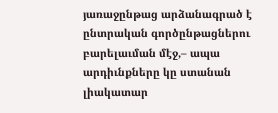յառաջընթաց արձանագրած է ընտրական գործընթացներու բարելաւման մէջ,– ապա արդիւնքները կը ստանան լիակատար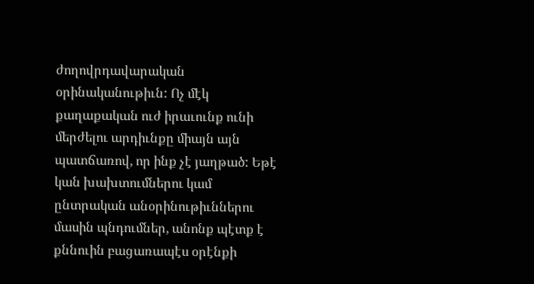ժողովրդավարական օրինականութիւն: Ոչ մէկ քաղաքական ուժ իրաւունք ունի մերժելու արդիւնքը միայն այն պատճառով, որ ինք չէ յաղթած: Եթէ կան խախտումներու կամ ընտրական անօրինութիւններու մասին պնդումներ, անոնք պէտք է քննուին բացառապէս օրէնքի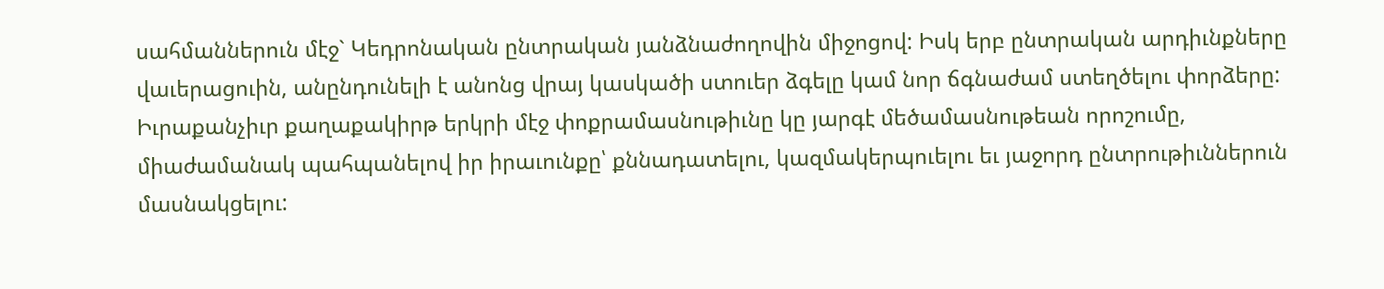սահմաններուն մէջ` Կեդրոնական ընտրական յանձնաժողովին միջոցով: Իսկ երբ ընտրական արդիւնքները վաւերացուին, անընդունելի է անոնց վրայ կասկածի ստուեր ձգելը կամ նոր ճգնաժամ ստեղծելու փորձերը:
Իւրաքանչիւր քաղաքակիրթ երկրի մէջ փոքրամասնութիւնը կը յարգէ մեծամասնութեան որոշումը, միաժամանակ պահպանելով իր իրաւունքը՝ քննադատելու, կազմակերպուելու եւ յաջորդ ընտրութիւններուն մասնակցելու: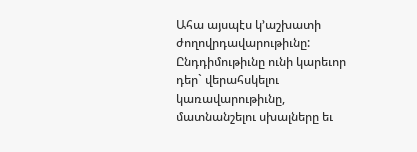Ահա այսպէս կ’աշխատի ժողովրդավարութիւնը: Ընդդիմութիւնը ունի կարեւոր դեր` վերահսկելու կառավարութիւնը, մատնանշելու սխալները եւ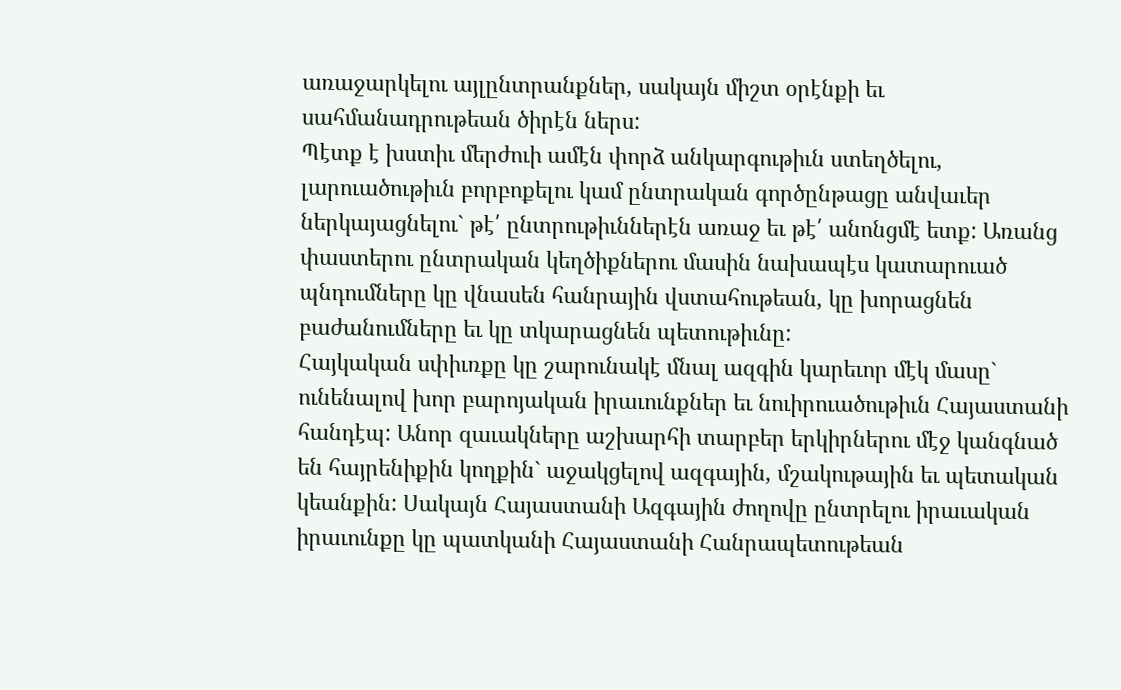առաջարկելու այլընտրանքներ, սակայն միշտ օրէնքի եւ սահմանադրութեան ծիրէն ներս:
Պէտք է խստիւ մերժուի ամէն փորձ անկարգութիւն ստեղծելու, լարուածութիւն բորբոքելու կամ ընտրական գործընթացը անվաւեր ներկայացնելու` թէ՛ ընտրութիւններէն առաջ եւ թէ՛ անոնցմէ ետք: Առանց փաստերու ընտրական կեղծիքներու մասին նախապէս կատարուած պնդումները կը վնասեն հանրային վստահութեան, կը խորացնեն բաժանումները եւ կը տկարացնեն պետութիւնը:
Հայկական սփիւռքը կը շարունակէ մնալ ազգին կարեւոր մէկ մասը` ունենալով խոր բարոյական իրաւունքներ եւ նուիրուածութիւն Հայաստանի հանդէպ: Անոր զաւակները աշխարհի տարբեր երկիրներու մէջ կանգնած են հայրենիքին կողքին` աջակցելով ազգային, մշակութային եւ պետական կեանքին: Սակայն Հայաստանի Ազգային ժողովը ընտրելու իրաւական իրաւունքը կը պատկանի Հայաստանի Հանրապետութեան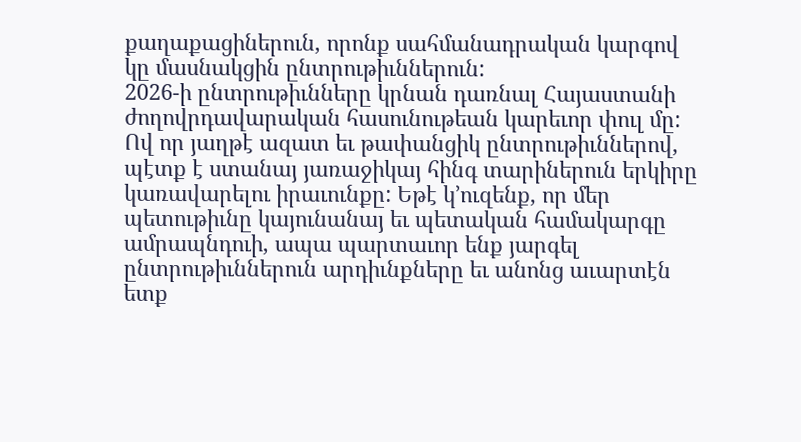քաղաքացիներուն, որոնք սահմանադրական կարգով կը մասնակցին ընտրութիւններուն:
2026-ի ընտրութիւնները կրնան դառնալ Հայաստանի ժողովրդավարական հասունութեան կարեւոր փուլ մը: Ով որ յաղթէ ազատ եւ թափանցիկ ընտրութիւններով, պէտք է ստանայ յառաջիկայ հինգ տարիներուն երկիրը կառավարելու իրաւունքը: Եթէ կ’ուզենք, որ մեր պետութիւնը կայունանայ եւ պետական համակարգը ամրապնդուի, ապա պարտաւոր ենք յարգել ընտրութիւններուն արդիւնքները եւ անոնց աւարտէն ետք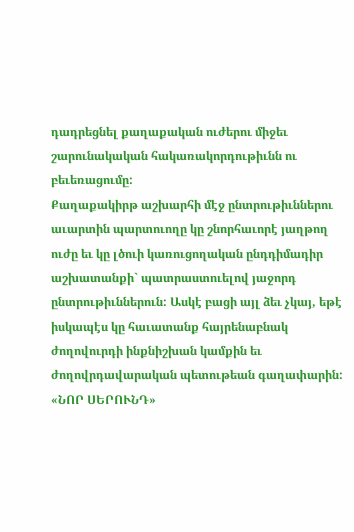դադրեցնել քաղաքական ուժերու միջեւ շարունակական հակառակորդութիւնն ու բեւեռացումը:
Քաղաքակիրթ աշխարհի մէջ ընտրութիւններու աւարտին պարտուողը կը շնորհաւորէ յաղթող ուժը եւ կը լծուի կառուցողական ընդդիմադիր աշխատանքի` պատրաստուելով յաջորդ ընտրութիւններուն: Ասկէ բացի այլ ձեւ չկայ, եթէ իսկապէս կը հաւատանք հայրենաբնակ ժողովուրդի ինքնիշխան կամքին եւ ժողովրդավարական պետութեան գաղափարին:
«ՆՈՐ ՍԵՐՈՒՆԴ»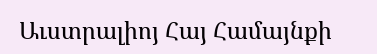Աւստրալիոյ Հայ Համայնքի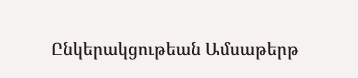Ընկերակցութեան Ամսաթերթ